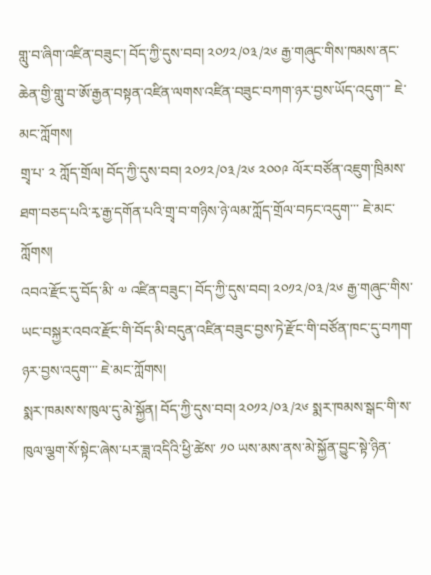གླུ་བ་ཞིག་འཛིན་བཟུང་། བོད་ཀྱི་དུས་བབ། ༢༠༡༢/༠༣/༢༦ རྒྱ་གཞུང་གིས་ཁམས་ནང་ཆེན་གྱི་གླུ་བ་ཨོ་རྒྱན་བསྟན་འཛིན་ལགས་འཛིན་བཟུང་བཀག་ཉར་བྱས་ཡོད་འདུག་་་ ཇེ་མང་ཀློགས།
གྲྭ་པ་ ༢ ཀློད་གྲོལ། བོད་ཀྱི་དུས་བབ། ༢༠༡༢/༠༣/༢༦ ༢༠༠༩ ལོར་བཙོན་འཇུག་ཁྲིམས་ཐག་བཅད་པའི་རྭ་རྒྱ་དགོན་པའི་གྲྭ་བ་གཉིས་ཉེ་ལམ་ཀློད་གྲོལ་བཏང་འདུག་་་ ཇེ་མང་ཀློགས།
འབའ་རྫོང་དུ་བོད་མི་ ༧ འཛིན་བཟུང་། བོད་ཀྱི་དུས་བབ། ༢༠༡༢/༠༣/༢༦ རྒྱ་གཞུང་གིས་ཡང་བསྐྱར་འབའ་རྫོང་གི་བོད་མི་བདུན་འཛིན་བཟུང་བྱས་ཏེ་རྫོང་གི་བཙོན་ཁང་དུ་བཀག་ཉར་བྱས་འདུག་་་ ཇེ་མང་ཀློགས།
སྨར་ཁམས་ས་ཁུལ་དུ་མེ་སྐྱོན། བོད་ཀྱི་དུས་བབ། ༢༠༡༢/༠༣/༢༦ སྨར་ཁམས་སྒང་གི་ས་ཁུལ་ལྕག་སོ་སྟེང་ཞེས་པར་ཟླ་འདིའི་ཕྱི་ཚེས་ ༡༠ ཡས་མས་ནས་མེ་སྐྱོན་བྱུང་སྟེ་ཉིན་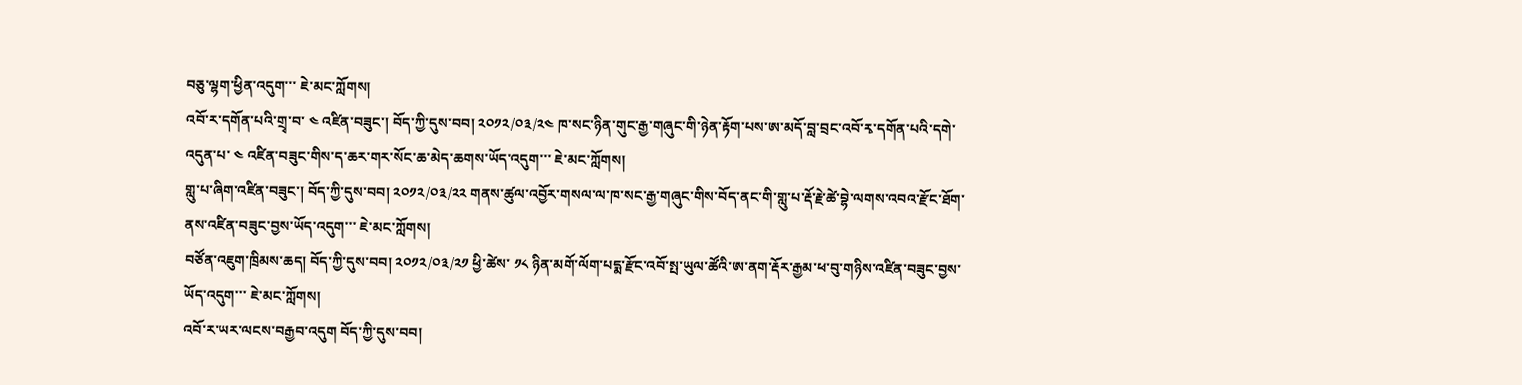བཅུ་ལྷག་ཕྱིན་འདུག་་་ ཇེ་མང་ཀློགས།
འབོ་ར་དགོན་པའི་གྲྭ་བ་ ༤ འཛིན་བཟུང་། བོད་ཀྱི་དུས་བབ། ༢༠༡༢/༠༣/༢༤ ཁ་སང་ཉིན་གུང་རྒྱ་གཞུང་གི་ཉེན་རྟོག་པས་ཨ་མདོ་བླ་བྲང་འབོ་རྭ་དགོན་པའི་དགེ་འདུན་པ་ ༤ འཛིན་བཟུང་གིས་ད་ཆར་གར་སོང་ཆ་མེད་ཆགས་ཡོད་འདུག་་་ ཇེ་མང་ཀློགས།
གླུ་པ་ཞིག་འཛིན་བཟུང་། བོད་ཀྱི་དུས་བབ། ༢༠༡༢/༠༣/༢༢ གནས་ཚུལ་འབྱོར་གསལ་ལ་ཁ་སང་རྒྱ་གཞུང་གིས་བོད་ནང་གི་གླུ་པ་རྡོ་རྗེ་ཚེ་བྷེ་ལགས་འབའ་རྫོང་ཐོག་ནས་འཛིན་བཟུང་བྱས་ཡོད་འདུག་་་ ཇེ་མང་ཀློགས།
བཙོན་འཇུག་ཁྲིམས་ཆད། བོད་ཀྱི་དུས་བབ། ༢༠༡༢/༠༣/༢༡ ཕྱི་ཚེས་ ༡༨ ཉིན་མགོ་ལོག་པདྨ་རྫོང་འབོ་སྤ་ཡུལ་ཚོའི་ཨ་ནག་རྡོར་རྒྱམ་ཕ་བུ་གཉིས་འཛིན་བཟུང་བྱས་ཡོད་འདུག་་་ ཇེ་མང་ཀློགས།
འབོ་ར་ཡར་ལངས་བརྒྱབ་འདུག བོད་ཀྱི་དུས་བབ།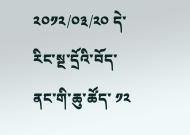༢༠༡༢/༠༣/༢༠ དེ་རིང་སྔ་དྲོའི་བོད་ནང་གི་ཆུ་ཚོད་ ༡༢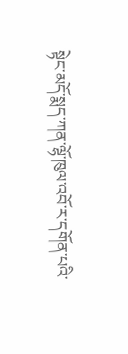སྟེང་མདོ་སྨད་ཀན་ལྷོ་ཁུལ་འབོ་ར་དགོན་པའི་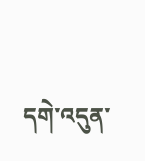དགེ་འདུན་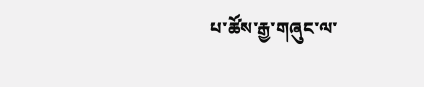པ་ཚོས་རྒྱ་གཞུང་ལ་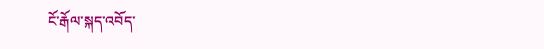ངོ་རྒོལ་སྐད་འབོད་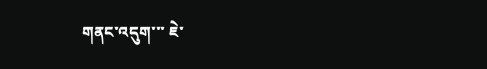གནང་འདུག་་་ ཇེ་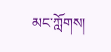མང་ཀློགས།